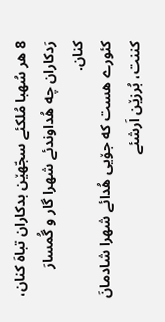8 هر سُهبا مُلکئے سجّهێن بدکاران تباهَ کنان، رَدکاران چه هُداوندئے شهرا گار و گُمسارَ کنان.
کئورے هست که جۆیی هُدائے شهرا شادمانَ کننت، بُرزێن اَرشئے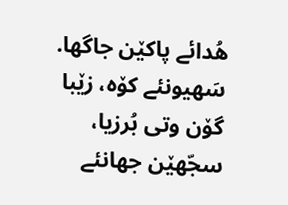هُدائے پاکێن جاگها.
سَهیونئے کۆه، زێبا گۆن وتی بُرزیا، سجّهێن جهانئے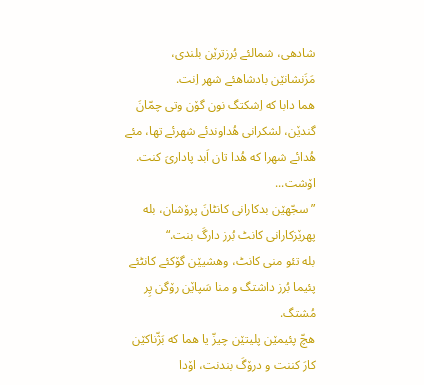شادهی، شمالئے بُرزترێن بلندی، مَزَنشانێن بادشاهئے شهر اِنت.
هما دابا که اِشکتگ نون گۆن وتی چمّانَ گندێن، لشکرانی هُداوندئے شهرئے تها، مئے هُدائے شهرا که هُدا تان اَبد پاداریَ کنت. اۆشت...
”سجّهێن بدکارانی کانٹانَ پرۆشان، بله پهرێزکارانی کانٹ بُرز دارگَ بنت.“
بله تئو منی کانٹ، وهشیێن گۆکئے کانٹئے پئیما بُرز داشتگ و منا سَپاێن رۆگن پِر مُشتگ.
هچّ پئیمێن پلیتێن چیزّ یا هما که بَژّناکێن کارَ کننت و درۆگَ بندنت، اۆدا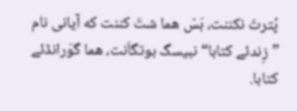پُترتَ نکننت، بَسّ هما شتَ کننت که آیانی نام ”زِندئے کتابا“ نبیسگ بوتگاَنت، هما گوَرانڈئے کتابا.